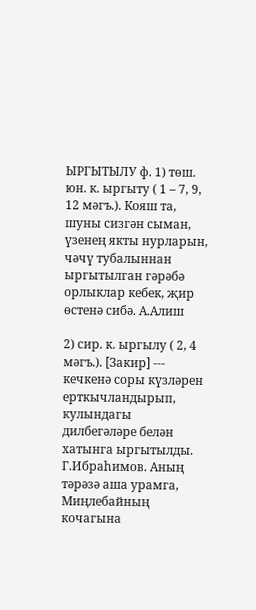ЫРГЫТЫЛУ ф. 1) төш. юн. к. ыргыту ( 1 – 7, 9, 12 мәгъ.). Кояш та, шуны сизгән сыман, үзенең якты нурларын, чәчү тубалыннан ыргытылган гәрәбә орлыклар кебек, җир өстенә сибә. А.Алиш

2) сир. к. ыргылу ( 2, 4 мәгъ.). [Закир] --- кечкенә соры күзләрен ерткычландырып, кулындагы дилбегәләре белән хатынга ыргытылды. Г.Ибраһимов. Аның тәрәзә аша урамга, Миңлебайның кочагына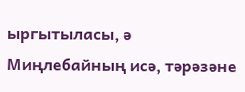ыргытыласы, ә Миңлебайның исә, тәрәзәне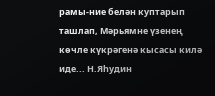рамы-ние белән куптарып ташлап, Мәрьямне үзенең көчле күкрәгенә кысасы килә иде... Н.Яһудин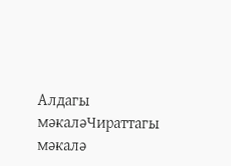Алдагы мәкаләЧираттагы мәкалә